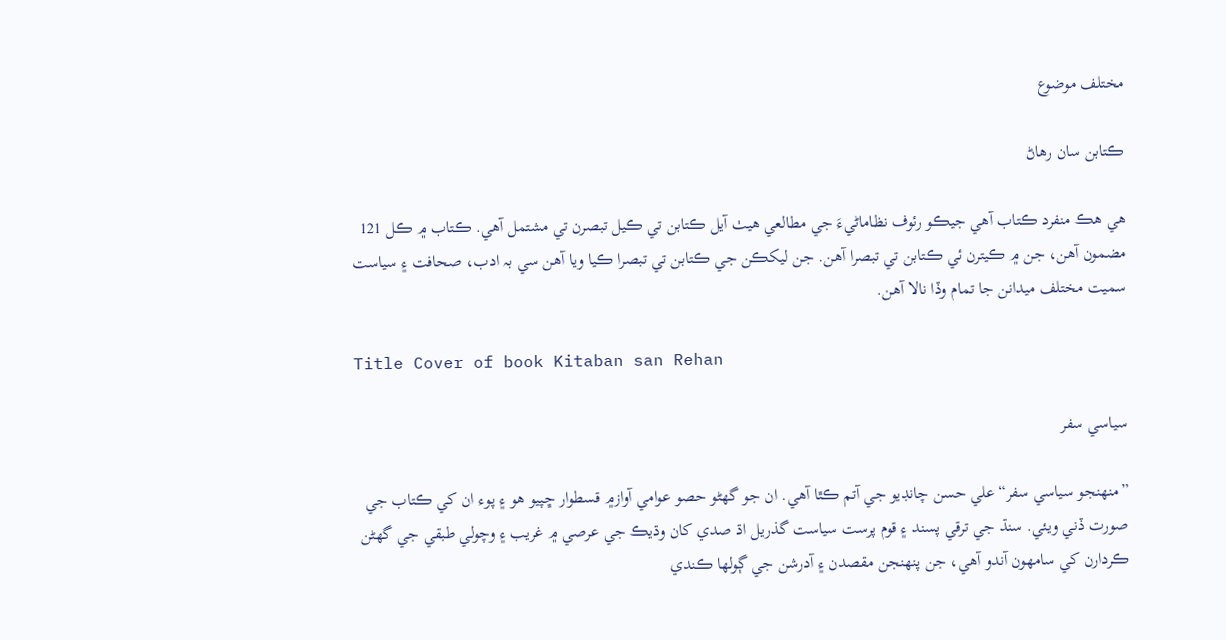مختلف موضوع

ڪتابن سان رھاڻ

ھي ھڪ منفرد ڪتاب آھي جيڪو رئوف نظاماڻيءَ جي مطالعي ھيٺ آيل ڪتابن تي ڪيل تبصرن تي مشتمل آھي. ڪتاب ۾ ڪل 121 مضمون آھن، جن ۾ ڪيترن ئي ڪتابن تي تبصرا آھن. جن ليکڪن جي ڪتابن تي تبصرا ڪيا ويا آھن سي بہ ادب، صحافت ۽ سياست سميت مختلف ميدانن جا تمام وڏا نالا آھن.

Title Cover of book Kitaban san Rehan

سياسي سفر

”منھنجو سياسي سفر“ علي حسن چانڊيو جي آتم ڪٿا آهي. ان جو گهڻو حصو عوامي آواز۾ قسطوار ڇپيو هو ۽ پوء ان کي ڪتاب جي صورت ڏني ويئي. سنڌ جي ترقي پسند ۽ قوم پرست سياست گذريل اڌ صدي کان وڌيڪ جي عرصي ۾ غريب ۽ وچولي طبقي جي گهڻن ڪردارن کي سامھون آندو آهي، جن پنھنجن مقصدن ۽ آدرشن جي ڳولھا ڪندي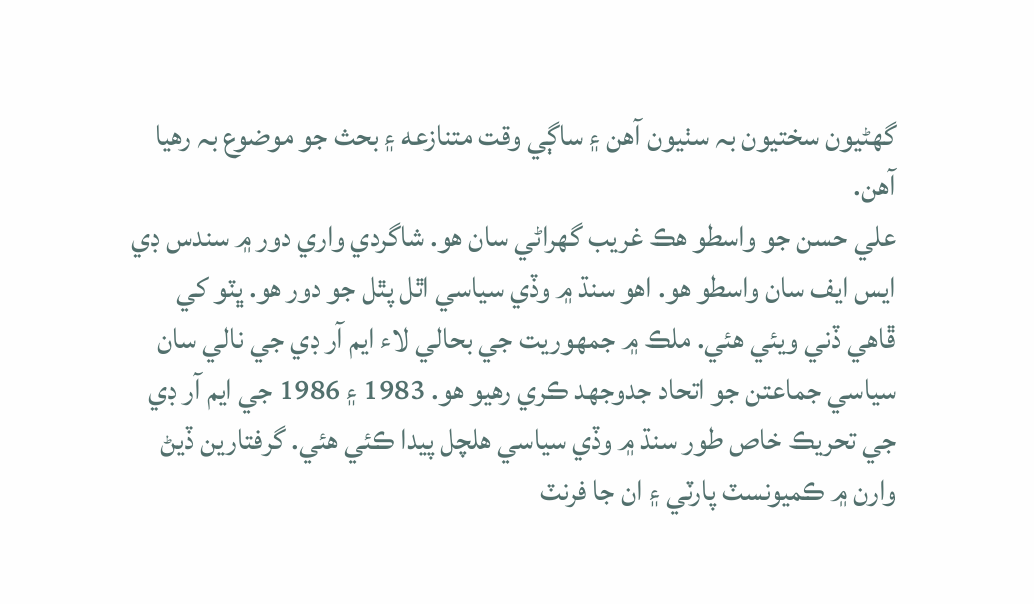گهڻيون سختيون بہ سٺيون آهن ۽ ساڳي وقت متنازعه ۽ بحث جو موضوع بہ رهيا آهن.
علي حسن جو واسطو هڪ غريب گهراڻي سان هو. شاگردي واري دور ۾ سندس ڊي ايس ايف سان واسطو هو. اهو سنڌ ۾ وڏي سياسي اٿل پٿل جو دور هو. ڀٽو کي ڦاهي ڏني ويئي هئي. ملڪ ۾ جمھوريت جي بحالي لاء ايم آر ڊي جي نالي سان سياسي جماعتن جو اتحاد جدوجھد ڪري رهيو هو. 1983 ۽ 1986 جي ايم آر ڊي جي تحريڪ خاص طور سنڌ ۾ وڏي سياسي هلچل پيدا ڪئي هئي. گرفتارين ڏيڻ وارن ۾ ڪميونسٽ پارٽي ۽ ان جا فرنٽ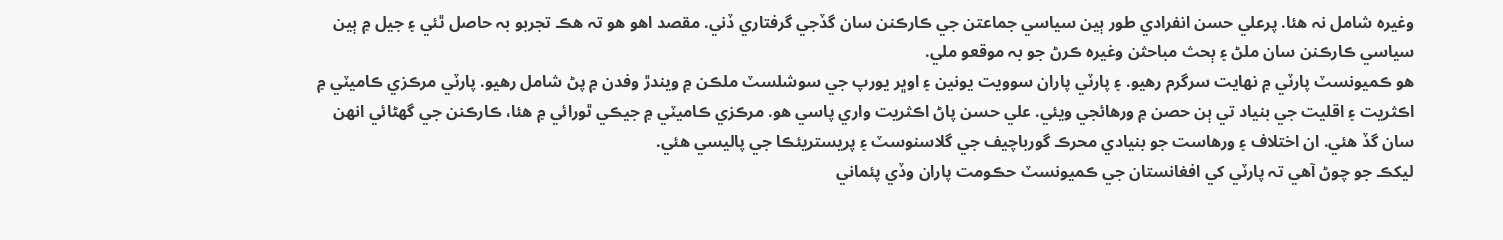وغيرہ شامل نہ هئا. پرعلي حسن انفرادي طور ٻين سياسي جماعتن جي ڪارڪنن سان گڏجي گرفتاري ڏني. مقصد اهو هو تہ هڪ تجربو بہ حاصل ٿئي ۽ جيل ۾ ٻين سياسي ڪارڪنن سان ملڻ ۽ ٻحث مباحثن وغيرہ ڪرڻ جو بہ موقعو ملي.
هو ڪميونسٽ پارٽي ۾ نھايت سرگرم رهيو. ۽ پارٽي پاران سوويت يونين ۽ اوڀر يورپ جي سوشلسٽ ملڪن ۾ ويندڙ وفدن ۾ پڻ شامل رهيو. پارٽي مرڪزي ڪاميٽي ۾ اڪثريت ۽ اقليت جي بنياد تي ٻن حصن ۾ ورهائجي ويئي. علي حسن پاڻ اڪثريت واري پاسي هو. مرڪزي ڪاميٽي ۾ جيڪي ٿورائي ۾ هئا، ڪارڪنن جي گهڻائي انھن سان گڏ هئي. ان اختلاف ۽ ورهاست جو بنيادي محرڪ گورباچيف جي گلاسنوسٽ ۽ پريستريئڪا جي پاليسي هئي.
ليکڪ جو چوڻ آهي تہ پارٽي کي افغانستان جي ڪميونسٽ حڪومت پاران وڏي پئماني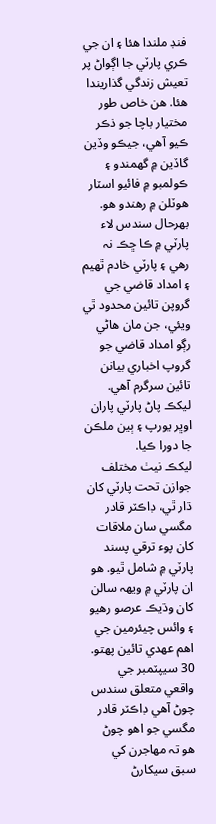فنڊ ملندا هئا ۽ ان جي ڪري پارٽي جا اڳواڻ پر تعيش زندگي گذاريندا هئا. هن خاص طور مختيار باچا جو ذڪر ڪيو آهي، جيڪو وڏين گاڏين ۾ گهمندو ۽ ڪولمبو ۾ فائيو اسٽار هوٽلن ۾ رهندو هو. بھرحال سندس لاء پارٽي ۾ ڪا ڇڪ نہ رهي ۽ پارٽي خادم ٿھيم ۽ امداد قاضي جي گروپن تائين محدود ٿي ويئي، جن مان هاڻي رڳو امداد قاضي جو گروپ اخباري بيانن تائين سرگرم آهي. ليکڪ پاڻ پارٽي پاران اوڀر يورپ ۽ ٻين ملڪن جا دورا ڪيا.
ليکڪ نيٺ مختلف جوازن تحت پارٽي کان ڌار ٿي، ڊاڪٽر قادر مگسي سان ملاقات کان پوء ترقي پسند پارٽي ۾ شامل ٿيو. هو ان پارٽي ۾ ويھہ سالن کان وڌيڪ عرصو رهيو ۽ وائس چيئرمين جي اهم عھدي تائين پھتو. 30 سيپٽمبر جي واقعي متعلق سندس چوڻ آهي ڊاڪٽر قادر مگسي جو اهو چوڻ هو تہ مھاجرن کي سبق سيکارڻ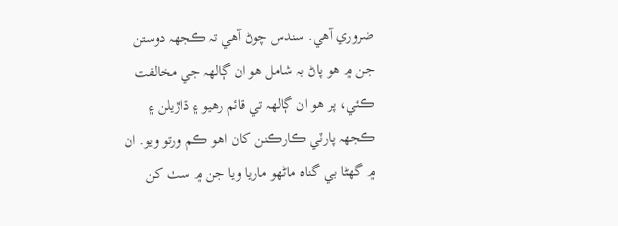ضروري آهي. سندس چوڻ آهي تہ ڪجهہ دوستن جن ۾ هو پاڻ بہ شامل هو ان ڳالھہ جي مخالفت ڪئي، پر هو ان ڳالھہ تي قائم رهيو ۽ ڌاڙيلن ۽ ڪجهہ پارٽي ڪارڪنن کان اهو ڪم ورتو ويو. ان ۾ گهڻا بي گناه ماڻھو ماريا ويا جن ۾ سٺ کن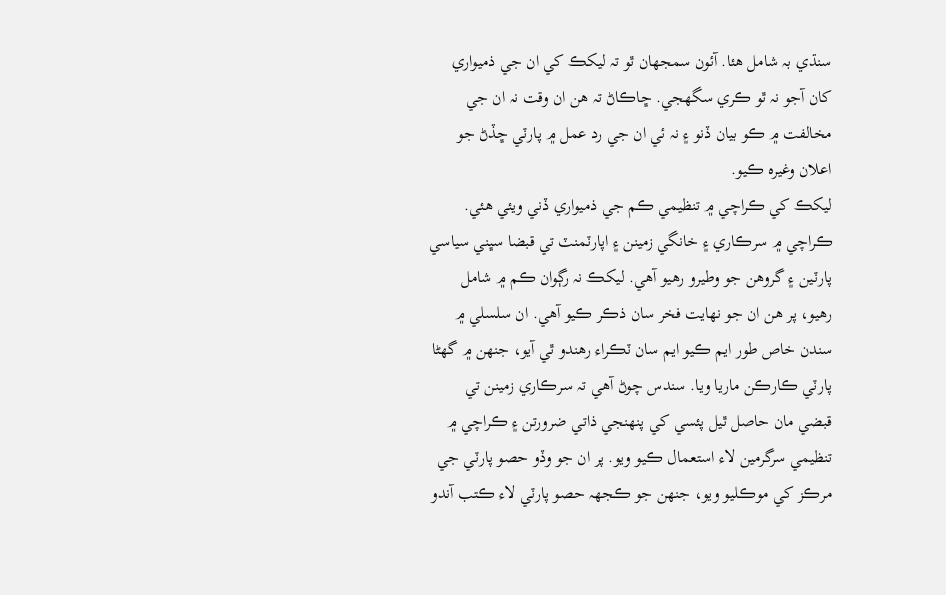سنڌي بہ شامل هئا. آئون سمجهان ٿو تہ ليکڪ کي ان جي ذميواري کان آجو نہ ٿو ڪري سگهجي. ڇاڪاڻ تہ هن ان وقت نہ ان جي مخالفت ۾ ڪو بيان ڏنو ۽ نہ ئي ان جي رد عمل ۾ پارٽي ڇڏڻ جو اعلان وغيرہ ڪيو.
ليکڪ کي ڪراچي ۾ تنظيمي ڪم جي ذميواري ڏني ويئي هئي. ڪراچي ۾ سرڪاري ۽ خانگي زمينن ۽ اپارٽمنٽ تي قبضا سڀني سياسي پارٽين ۽ گروهن جو وطيرو رهيو آهي. ليکڪ نہ رڳوان ڪم ۾ شامل رهيو، پر هن ان جو نھايت فخر سان ذڪر ڪيو آهي. ان سلسلي ۾ سندن خاص طور ايم ڪيو ايم سان ٽڪراء رهندو ٿي آيو، جنھن ۾ گهڻا پارٽي ڪارڪن ماريا ويا. سندس چوڻ آهي تہ سرڪاري زمينن تي قبضي مان حاصل ٿيل پئسي کي پنھنجي ذاتي ضرورتن ۽ ڪراچي ۾ تنظيمي سرگرمين لاء استعمال ڪيو ويو. پر ان جو وڏو حصو پارٽي جي مرڪز کي موڪليو ويو، جنھن جو ڪجهہ حصو پارٽي لاء ڪتب آندو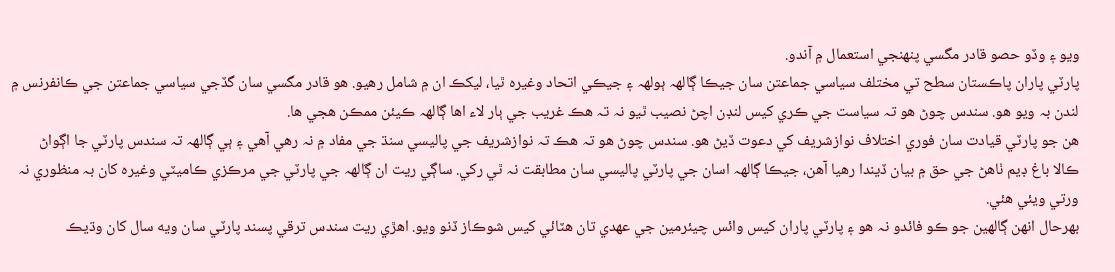ويو ۽ وڏو حصو قادر مگسي پنھنجي استعمال ۾ آندو.
پارٽي پاران پاڪستان سطح تي مختلف سياسي جماعتن سان جيڪا ڳالھہ ٻولھہ ۽ جيڪي اتحاد وغيرہ ٿيا، ليکڪ ان ۾ شامل رهيو. هو قادر مگسي سان گڏجي سياسي جماعتن جي ڪانفرنس ۾ لندن بہ ويو هو. سندس چوڻ هو تہ سياست جي ڪري کيس لنڊن اچڻ نصيب ٿيو نہ تہ هڪ غريب جي ٻار لاء اها ڳالھہ ڪيئن ممڪن هجي ها.
هن جو پارٽي قيادت سان فوري اختلاف نوازشريف کي دعوت ڏيڻ هو. سندس چوڻ هو تہ هڪ تہ نوازشريف جي پاليسي سنڌ جي مفاد ۾ نہ رهي آهي ۽ ٻي ڳالھہ تہ سندس پارٽي جا اڳواڻ ڪالا باغ ڊيم ٺاهڻ جي حق ۾ بيان ڏيندا رهيا آهن، جيڪا ڳالھہ اسان جي پارٽي پاليسي سان مطابقت نہ ٿي رکي. ساڳي ريت ان ڳالھہ جي پارٽي جي مرڪزي ڪاميٽي وغيرہ کان بہ منظوري نہ ورتي ويئي هئي.
بھرحال انھن ڳالھين جو ڪو فائدو نہ هو ۽ پارٽي پاران کيس وائس چيئرمين جي عھدي تان هٽائي کيس شوڪاز ڏنو ويو. اهڙي ريت سندس ترقي پسند پارٽي سان ويه سال کان وڌيڪ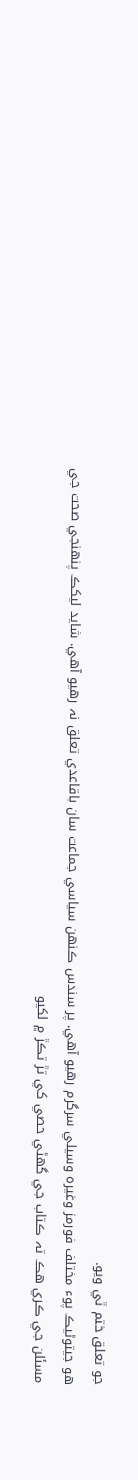جو تعلق ختم ٿي ويو.
هو جيتوڻيڪ پوء مختلف فورمز وغيرہ وسيلي سرگرم رهيو آهي. پر سندس ڪنھن سياسي جماعت سان باقاعدي تعلق نہ رهيو آهي. شايد ليکڪ پنھنجي صحت جي مسئلن جي ڪري هڪ تہ ڪتاب جي گهڻي حصي کي تڙ تڪڙ ۾ لکيو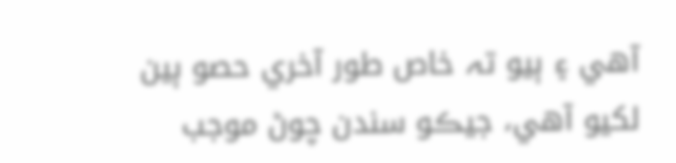آهي ۽ ٻيو تہ خاص طور آخري حصو ٻين لکيو آهي، جيڪو سندن چوڻ موجب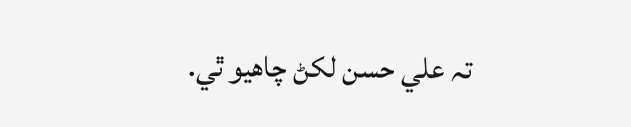تہ علي حسن لکڻ چاهيو ٿي.